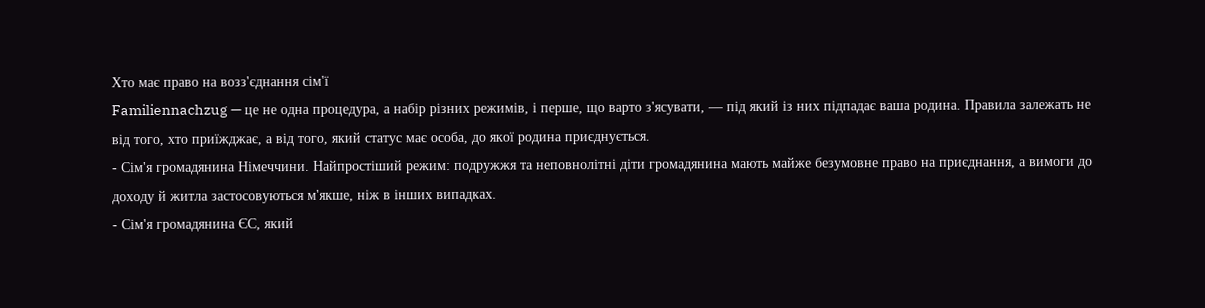Хто має право на возз'єднання сім'ї
Familiennachzug — це не одна процедура, а набір різних режимів, і перше, що варто з'ясувати, — під який із них підпадає ваша родина. Правила залежать не від того, хто приїжджає, а від того, який статус має особа, до якої родина приєднується.
- Сім'я громадянина Німеччини. Найпростіший режим: подружжя та неповнолітні діти громадянина мають майже безумовне право на приєднання, а вимоги до доходу й житла застосовуються м'якше, ніж в інших випадках.
- Сім'я громадянина ЄС, який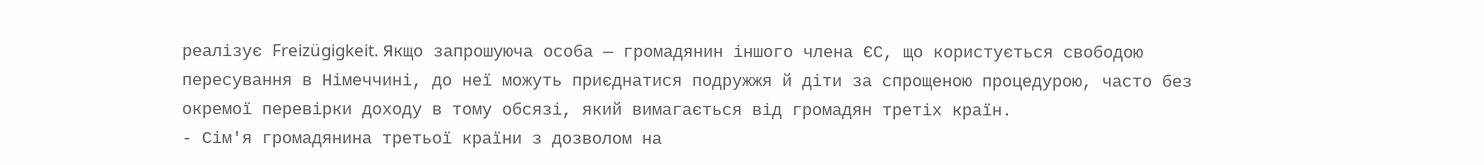реалізує Freizügigkeit. Якщо запрошуюча особа — громадянин іншого члена ЄС, що користується свободою пересування в Німеччині, до неї можуть приєднатися подружжя й діти за спрощеною процедурою, часто без окремої перевірки доходу в тому обсязі, який вимагається від громадян третіх країн.
- Сім'я громадянина третьої країни з дозволом на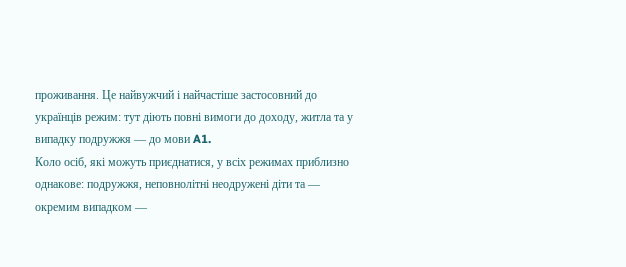проживання. Це найвужчий і найчастіше застосовний до українців режим: тут діють повні вимоги до доходу, житла та у випадку подружжя — до мови A1.
Коло осіб, які можуть приєднатися, у всіх режимах приблизно однакове: подружжя, неповнолітні неодружені діти та — окремим випадком —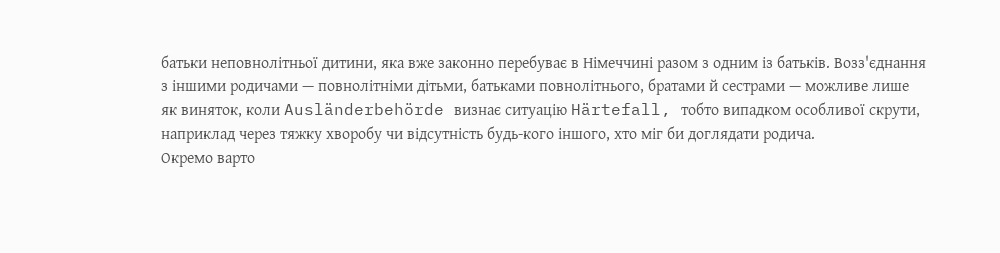батьки неповнолітньої дитини, яка вже законно перебуває в Німеччині разом з одним із батьків. Возз'єднання з іншими родичами — повнолітніми дітьми, батьками повнолітнього, братами й сестрами — можливе лише як виняток, коли Ausländerbehörde визнає ситуацію Härtefall, тобто випадком особливої скрути, наприклад через тяжку хворобу чи відсутність будь-кого іншого, хто міг би доглядати родича.
Окремо варто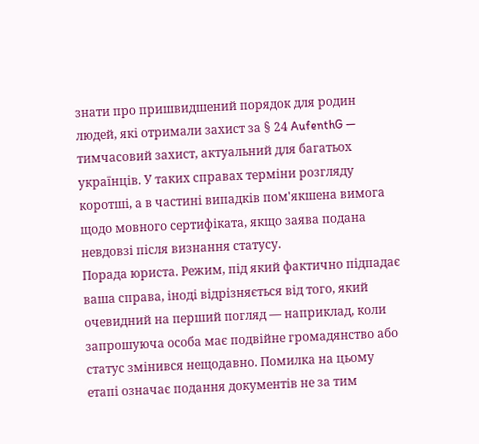знати про пришвидшений порядок для родин людей, які отримали захист за § 24 AufenthG — тимчасовий захист, актуальний для багатьох українців. У таких справах терміни розгляду коротші, а в частині випадків пом'якшена вимога щодо мовного сертифіката, якщо заява подана невдовзі після визнання статусу.
Порада юриста. Режим, під який фактично підпадає ваша справа, іноді відрізняється від того, який очевидний на перший погляд — наприклад, коли запрошуюча особа має подвійне громадянство або статус змінився нещодавно. Помилка на цьому етапі означає подання документів не за тим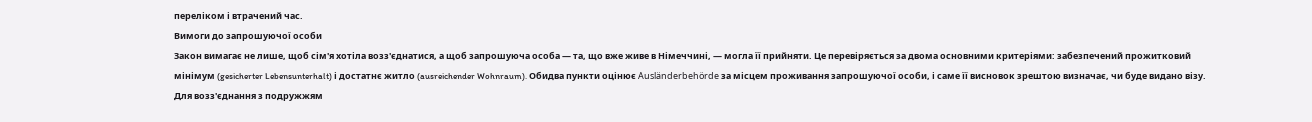переліком і втрачений час.
Вимоги до запрошуючої особи
Закон вимагає не лише, щоб сім'я хотіла возз'єднатися, а щоб запрошуюча особа — та, що вже живе в Німеччині, — могла її прийняти. Це перевіряється за двома основними критеріями: забезпечений прожитковий мінімум (gesicherter Lebensunterhalt) і достатнє житло (ausreichender Wohnraum). Обидва пункти оцінює Ausländerbehörde за місцем проживання запрошуючої особи, і саме її висновок зрештою визначає, чи буде видано візу.
Для возз'єднання з подружжям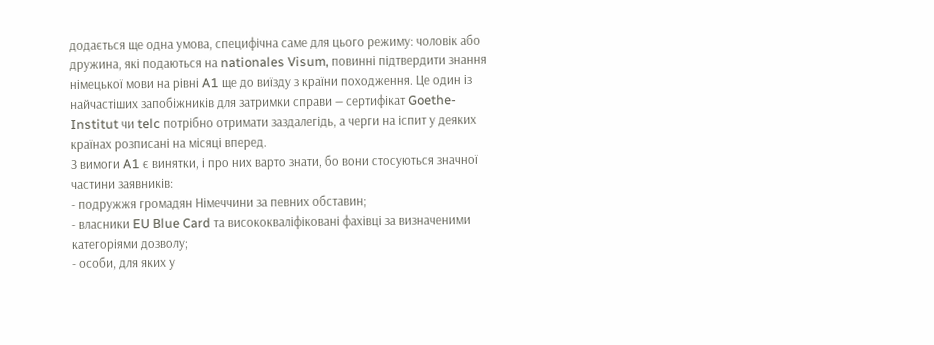додається ще одна умова, специфічна саме для цього режиму: чоловік або дружина, які подаються на nationales Visum, повинні підтвердити знання німецької мови на рівні A1 ще до виїзду з країни походження. Це один із найчастіших запобіжників для затримки справи — сертифікат Goethe-Institut чи telc потрібно отримати заздалегідь, а черги на іспит у деяких країнах розписані на місяці вперед.
З вимоги A1 є винятки, і про них варто знати, бо вони стосуються значної частини заявників:
- подружжя громадян Німеччини за певних обставин;
- власники EU Blue Card та висококваліфіковані фахівці за визначеними категоріями дозволу;
- особи, для яких у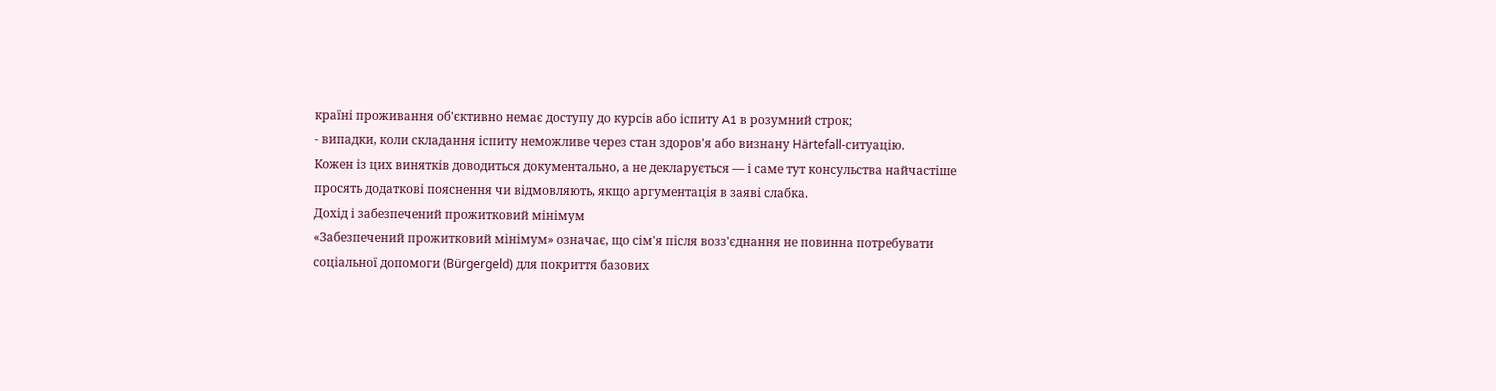країні проживання об'єктивно немає доступу до курсів або іспиту A1 в розумний строк;
- випадки, коли складання іспиту неможливе через стан здоров'я або визнану Härtefall-ситуацію.
Кожен із цих винятків доводиться документально, а не декларується — і саме тут консульства найчастіше просять додаткові пояснення чи відмовляють, якщо аргументація в заяві слабка.
Дохід і забезпечений прожитковий мінімум
«Забезпечений прожитковий мінімум» означає, що сім'я після возз'єднання не повинна потребувати соціальної допомоги (Bürgergeld) для покриття базових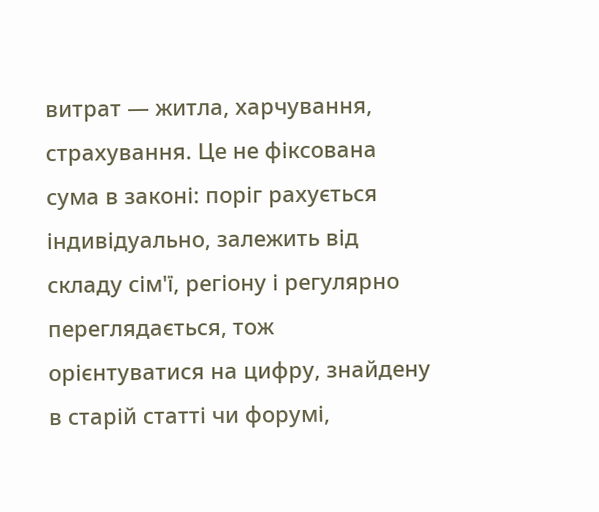витрат — житла, харчування, страхування. Це не фіксована сума в законі: поріг рахується індивідуально, залежить від складу сім'ї, регіону і регулярно переглядається, тож орієнтуватися на цифру, знайдену в старій статті чи форумі,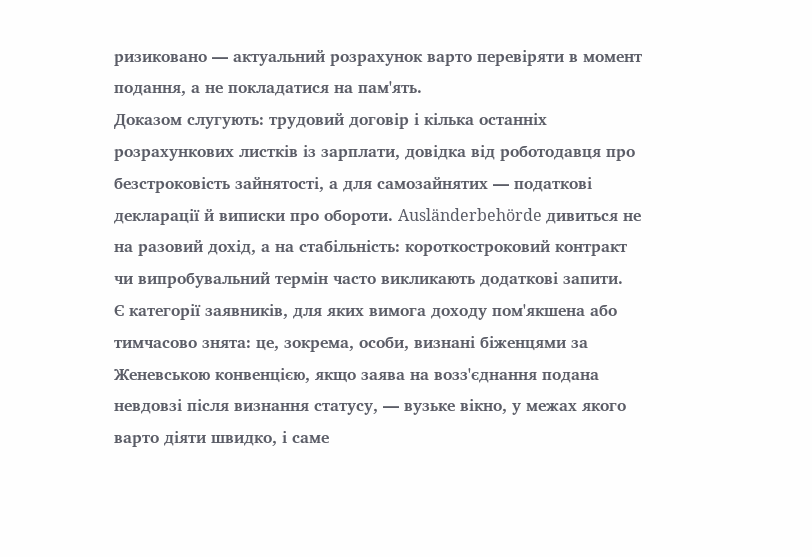ризиковано — актуальний розрахунок варто перевіряти в момент подання, а не покладатися на пам'ять.
Доказом слугують: трудовий договір і кілька останніх розрахункових листків із зарплати, довідка від роботодавця про безстроковість зайнятості, а для самозайнятих — податкові декларації й виписки про обороти. Ausländerbehörde дивиться не на разовий дохід, а на стабільність: короткостроковий контракт чи випробувальний термін часто викликають додаткові запити.
Є категорії заявників, для яких вимога доходу пом'якшена або тимчасово знята: це, зокрема, особи, визнані біженцями за Женевською конвенцією, якщо заява на возз'єднання подана невдовзі після визнання статусу, — вузьке вікно, у межах якого варто діяти швидко, і саме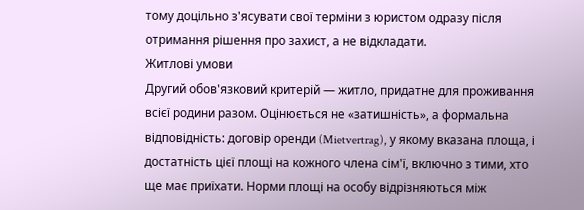тому доцільно з'ясувати свої терміни з юристом одразу після отримання рішення про захист, а не відкладати.
Житлові умови
Другий обов'язковий критерій — житло, придатне для проживання всієї родини разом. Оцінюється не «затишність», а формальна відповідність: договір оренди (Mietvertrag), у якому вказана площа, і достатність цієї площі на кожного члена сім'ї, включно з тими, хто ще має приїхати. Норми площі на особу відрізняються між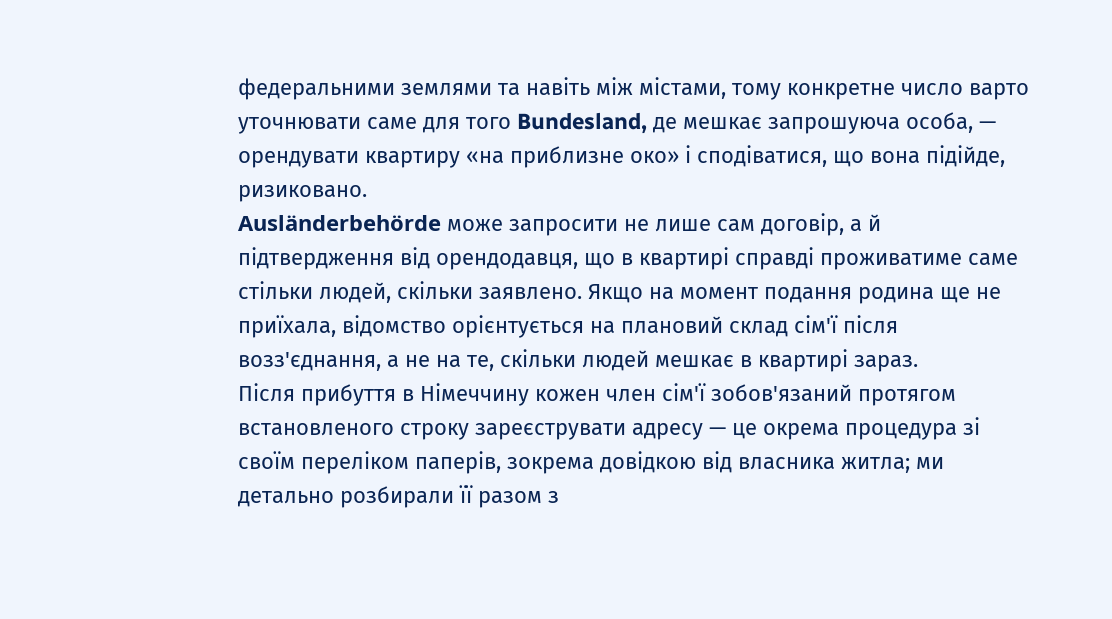федеральними землями та навіть між містами, тому конкретне число варто уточнювати саме для того Bundesland, де мешкає запрошуюча особа, — орендувати квартиру «на приблизне око» і сподіватися, що вона підійде, ризиковано.
Ausländerbehörde може запросити не лише сам договір, а й підтвердження від орендодавця, що в квартирі справді проживатиме саме стільки людей, скільки заявлено. Якщо на момент подання родина ще не приїхала, відомство орієнтується на плановий склад сім'ї після возз'єднання, а не на те, скільки людей мешкає в квартирі зараз.
Після прибуття в Німеччину кожен член сім'ї зобов'язаний протягом встановленого строку зареєструвати адресу — це окрема процедура зі своїм переліком паперів, зокрема довідкою від власника житла; ми детально розбирали її разом з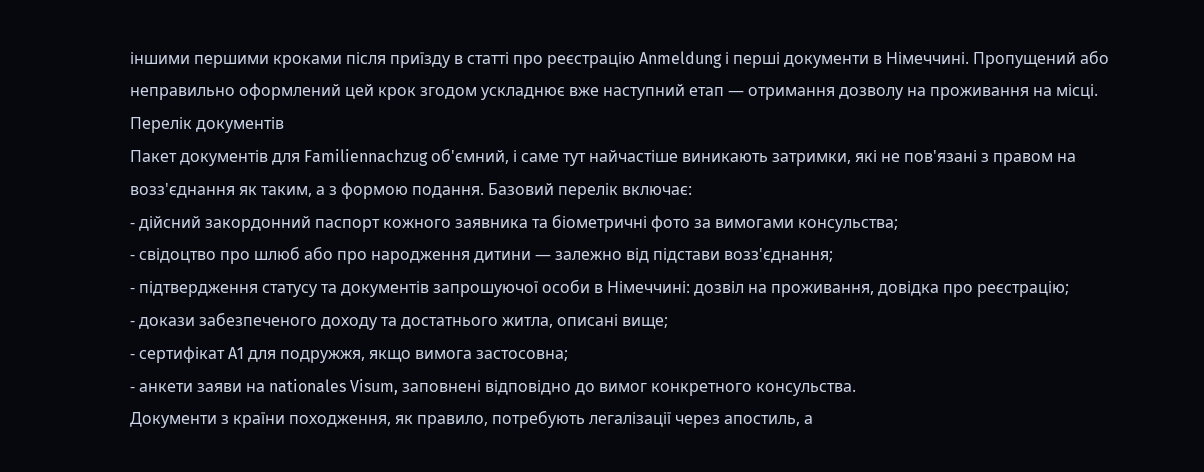іншими першими кроками після приїзду в статті про реєстрацію Anmeldung і перші документи в Німеччині. Пропущений або неправильно оформлений цей крок згодом ускладнює вже наступний етап — отримання дозволу на проживання на місці.
Перелік документів
Пакет документів для Familiennachzug об'ємний, і саме тут найчастіше виникають затримки, які не пов'язані з правом на возз'єднання як таким, а з формою подання. Базовий перелік включає:
- дійсний закордонний паспорт кожного заявника та біометричні фото за вимогами консульства;
- свідоцтво про шлюб або про народження дитини — залежно від підстави возз'єднання;
- підтвердження статусу та документів запрошуючої особи в Німеччині: дозвіл на проживання, довідка про реєстрацію;
- докази забезпеченого доходу та достатнього житла, описані вище;
- сертифікат A1 для подружжя, якщо вимога застосовна;
- анкети заяви на nationales Visum, заповнені відповідно до вимог конкретного консульства.
Документи з країни походження, як правило, потребують легалізації через апостиль, а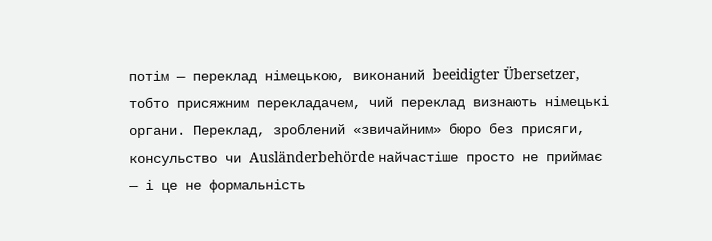потім — переклад німецькою, виконаний beeidigter Übersetzer, тобто присяжним перекладачем, чий переклад визнають німецькі органи. Переклад, зроблений «звичайним» бюро без присяги, консульство чи Ausländerbehörde найчастіше просто не приймає — і це не формальність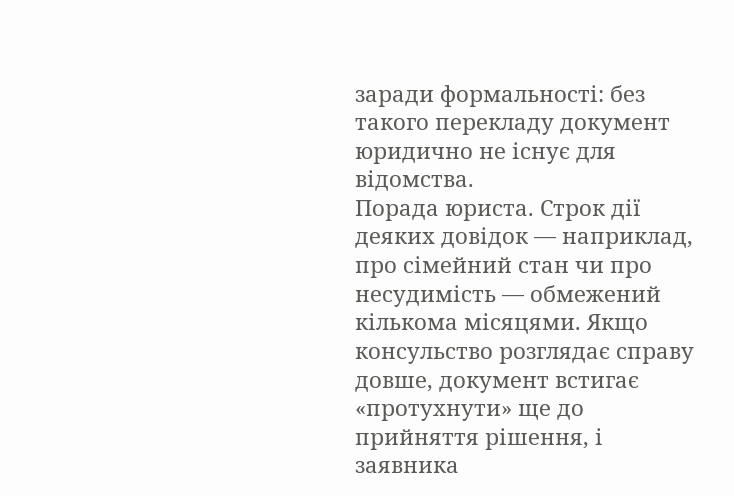заради формальності: без такого перекладу документ юридично не існує для відомства.
Порада юриста. Строк дії деяких довідок — наприклад, про сімейний стан чи про несудимість — обмежений кількома місяцями. Якщо консульство розглядає справу довше, документ встигає «протухнути» ще до прийняття рішення, і заявника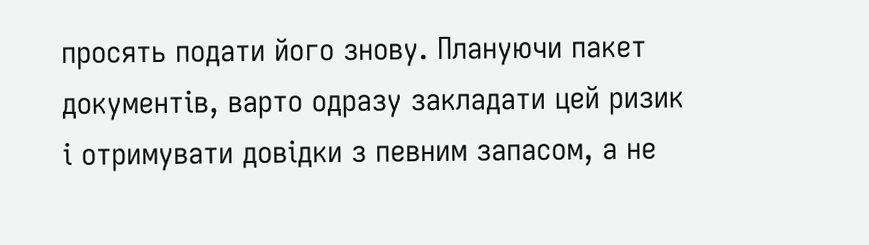просять подати його знову. Плануючи пакет документів, варто одразу закладати цей ризик і отримувати довідки з певним запасом, а не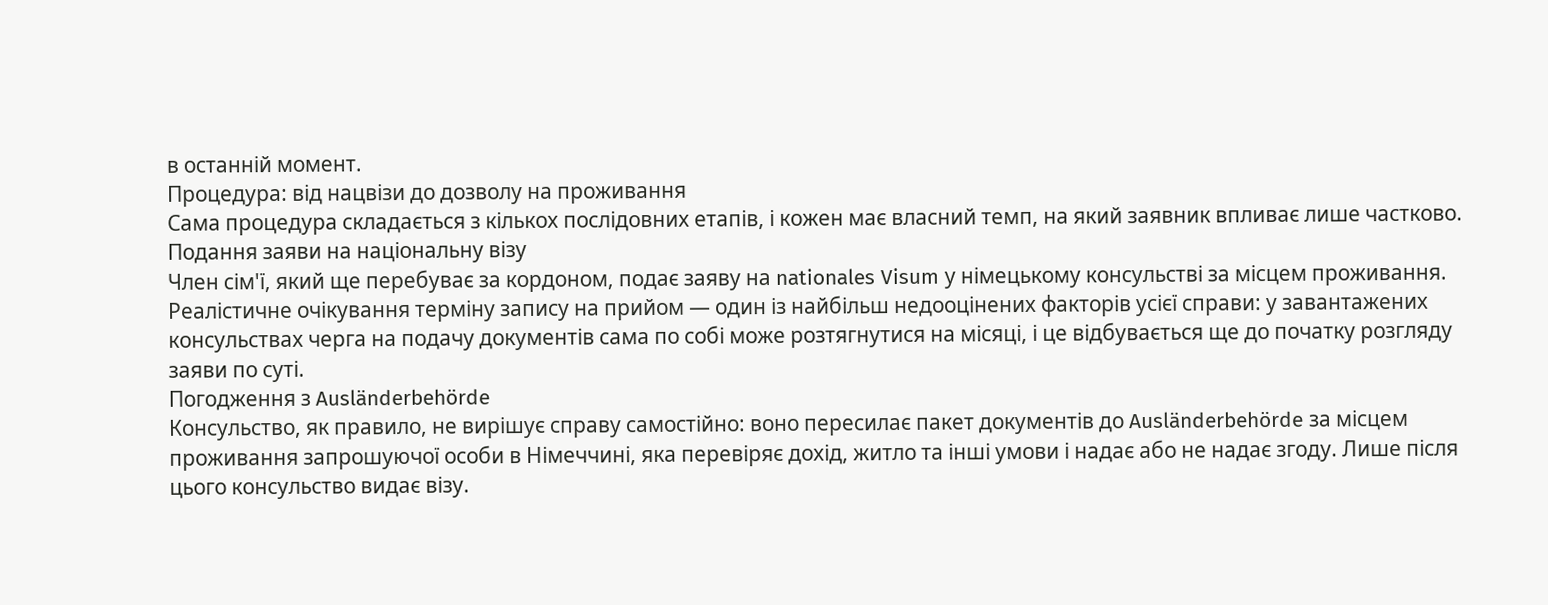в останній момент.
Процедура: від нацвізи до дозволу на проживання
Сама процедура складається з кількох послідовних етапів, і кожен має власний темп, на який заявник впливає лише частково.
Подання заяви на національну візу
Член сім'ї, який ще перебуває за кордоном, подає заяву на nationales Visum у німецькому консульстві за місцем проживання. Реалістичне очікування терміну запису на прийом — один із найбільш недооцінених факторів усієї справи: у завантажених консульствах черга на подачу документів сама по собі може розтягнутися на місяці, і це відбувається ще до початку розгляду заяви по суті.
Погодження з Ausländerbehörde
Консульство, як правило, не вирішує справу самостійно: воно пересилає пакет документів до Ausländerbehörde за місцем проживання запрошуючої особи в Німеччині, яка перевіряє дохід, житло та інші умови і надає або не надає згоду. Лише після цього консульство видає візу.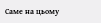Саме на цьому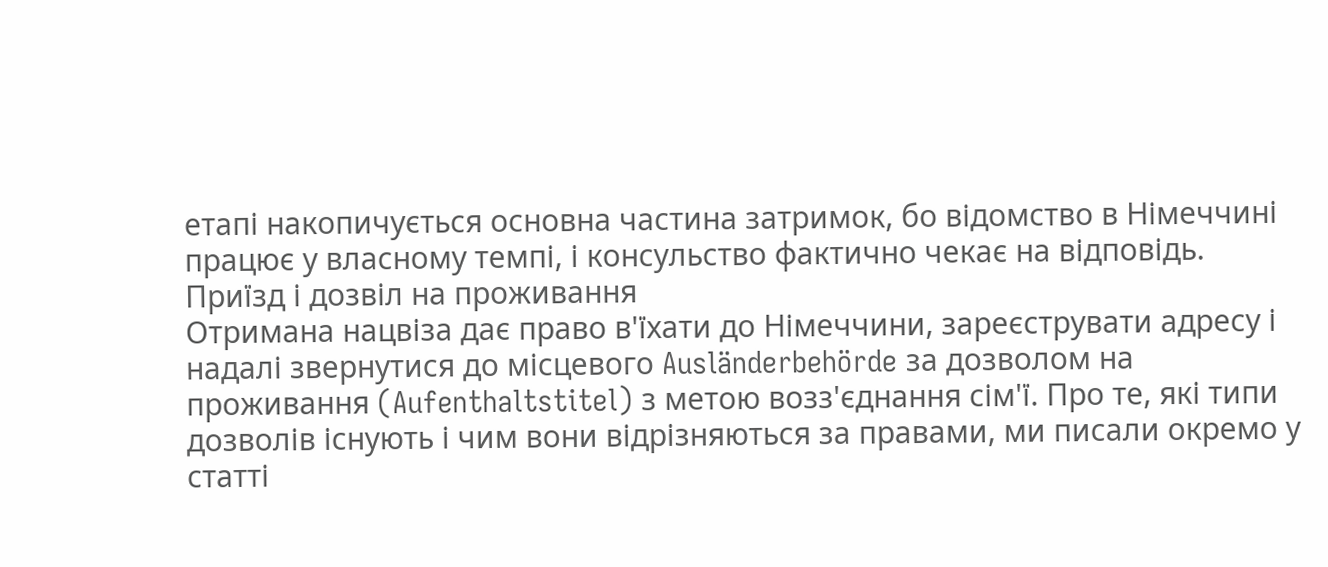етапі накопичується основна частина затримок, бо відомство в Німеччині працює у власному темпі, і консульство фактично чекає на відповідь.
Приїзд і дозвіл на проживання
Отримана нацвіза дає право в'їхати до Німеччини, зареєструвати адресу і надалі звернутися до місцевого Ausländerbehörde за дозволом на проживання (Aufenthaltstitel) з метою возз'єднання сім'ї. Про те, які типи дозволів існують і чим вони відрізняються за правами, ми писали окремо у статті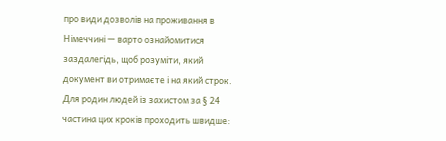про види дозволів на проживання в Німеччині — варто ознайомитися заздалегідь, щоб розуміти, який документ ви отримаєте і на який строк.
Для родин людей із захистом за § 24 частина цих кроків проходить швидше: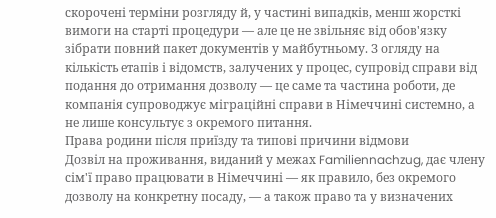скорочені терміни розгляду й, у частині випадків, менш жорсткі вимоги на старті процедури — але це не звільняє від обов'язку зібрати повний пакет документів у майбутньому. З огляду на кількість етапів і відомств, залучених у процес, супровід справи від подання до отримання дозволу — це саме та частина роботи, де компанія супроводжує міграційні справи в Німеччині системно, а не лише консультує з окремого питання.
Права родини після приїзду та типові причини відмови
Дозвіл на проживання, виданий у межах Familiennachzug, дає члену сім'ї право працювати в Німеччині — як правило, без окремого дозволу на конкретну посаду, — а також право та у визначених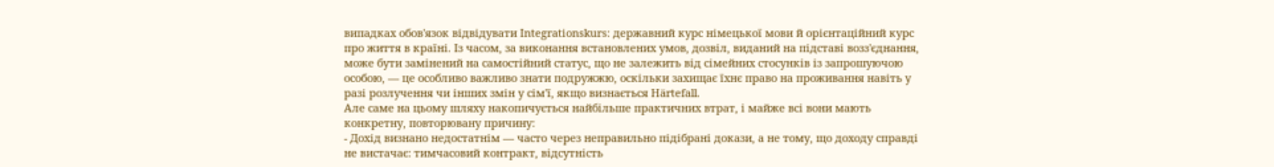випадках обов'язок відвідувати Integrationskurs: державний курс німецької мови й орієнтаційний курс про життя в країні. Із часом, за виконання встановлених умов, дозвіл, виданий на підставі возз'єднання, може бути замінений на самостійний статус, що не залежить від сімейних стосунків із запрошуючою особою, — це особливо важливо знати подружжю, оскільки захищає їхнє право на проживання навіть у разі розлучення чи інших змін у сім'ї, якщо визнається Härtefall.
Але саме на цьому шляху накопичується найбільше практичних втрат, і майже всі вони мають конкретну, повторювану причину:
- Дохід визнано недостатнім — часто через неправильно підібрані докази, а не тому, що доходу справді не вистачає: тимчасовий контракт, відсутність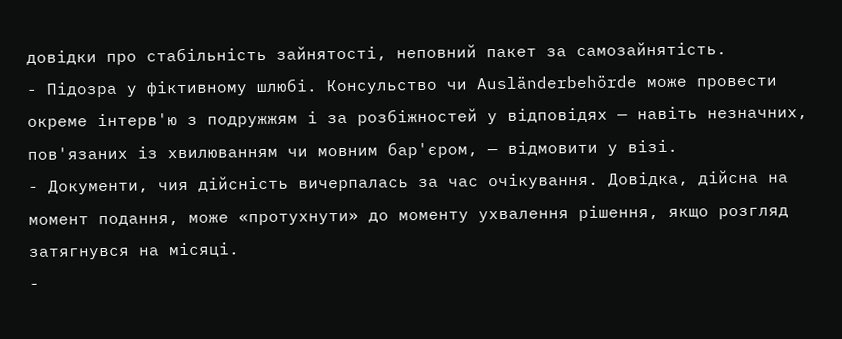довідки про стабільність зайнятості, неповний пакет за самозайнятість.
- Підозра у фіктивному шлюбі. Консульство чи Ausländerbehörde може провести окреме інтерв'ю з подружжям і за розбіжностей у відповідях — навіть незначних, пов'язаних із хвилюванням чи мовним бар'єром, — відмовити у візі.
- Документи, чия дійсність вичерпалась за час очікування. Довідка, дійсна на момент подання, може «протухнути» до моменту ухвалення рішення, якщо розгляд затягнувся на місяці.
-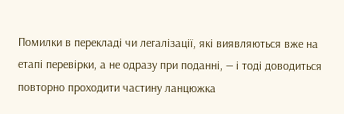Помилки в перекладі чи легалізації, які виявляються вже на етапі перевірки, а не одразу при поданні, — і тоді доводиться повторно проходити частину ланцюжка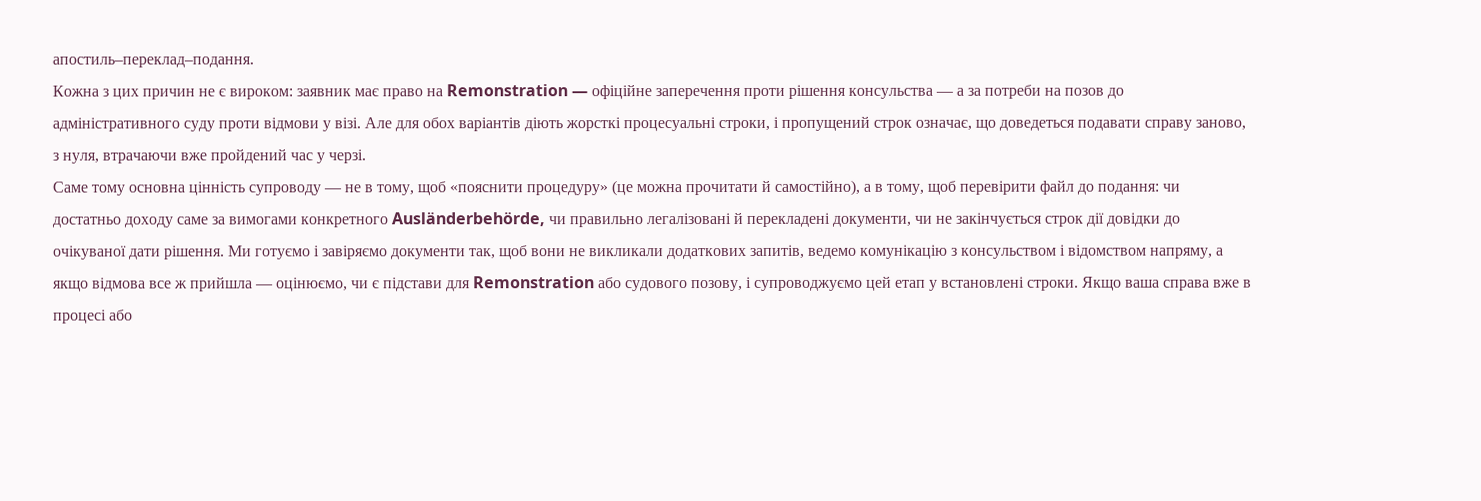апостиль–переклад–подання.
Кожна з цих причин не є вироком: заявник має право на Remonstration — офіційне заперечення проти рішення консульства — а за потреби на позов до адміністративного суду проти відмови у візі. Але для обох варіантів діють жорсткі процесуальні строки, і пропущений строк означає, що доведеться подавати справу заново, з нуля, втрачаючи вже пройдений час у черзі.
Саме тому основна цінність супроводу — не в тому, щоб «пояснити процедуру» (це можна прочитати й самостійно), а в тому, щоб перевірити файл до подання: чи достатньо доходу саме за вимогами конкретного Ausländerbehörde, чи правильно легалізовані й перекладені документи, чи не закінчується строк дії довідки до очікуваної дати рішення. Ми готуємо і завіряємо документи так, щоб вони не викликали додаткових запитів, ведемо комунікацію з консульством і відомством напряму, а якщо відмова все ж прийшла — оцінюємо, чи є підстави для Remonstration або судового позову, і супроводжуємо цей етап у встановлені строки. Якщо ваша справа вже в процесі або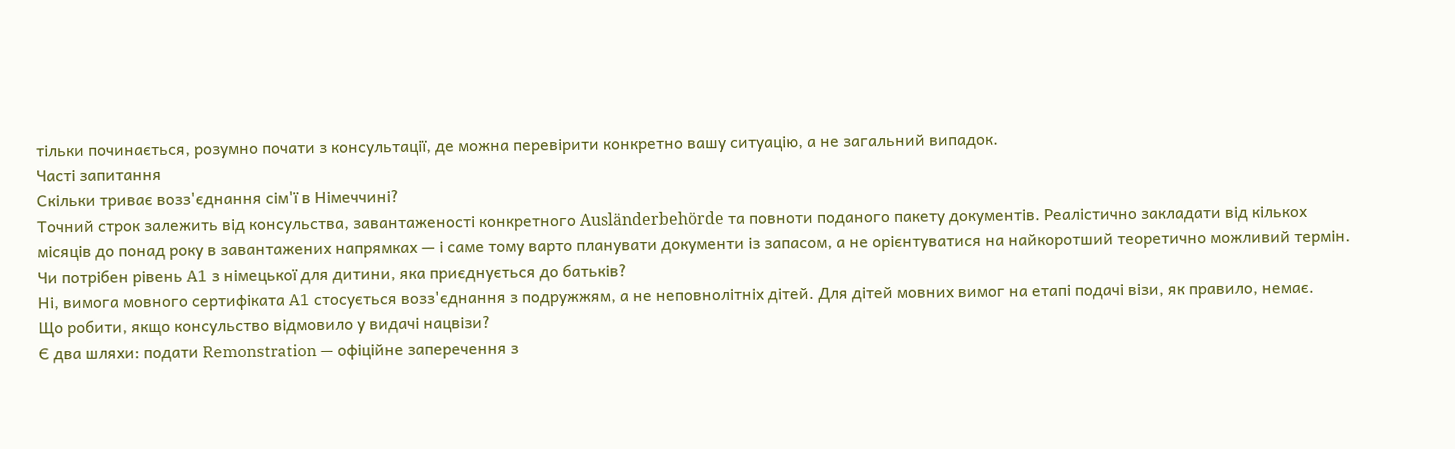тільки починається, розумно почати з консультації, де можна перевірити конкретно вашу ситуацію, а не загальний випадок.
Часті запитання
Скільки триває возз'єднання сім'ї в Німеччині?
Точний строк залежить від консульства, завантаженості конкретного Ausländerbehörde та повноти поданого пакету документів. Реалістично закладати від кількох місяців до понад року в завантажених напрямках — і саме тому варто планувати документи із запасом, а не орієнтуватися на найкоротший теоретично можливий термін.
Чи потрібен рівень A1 з німецької для дитини, яка приєднується до батьків?
Ні, вимога мовного сертифіката A1 стосується возз'єднання з подружжям, а не неповнолітніх дітей. Для дітей мовних вимог на етапі подачі візи, як правило, немає.
Що робити, якщо консульство відмовило у видачі нацвізи?
Є два шляхи: подати Remonstration — офіційне заперечення з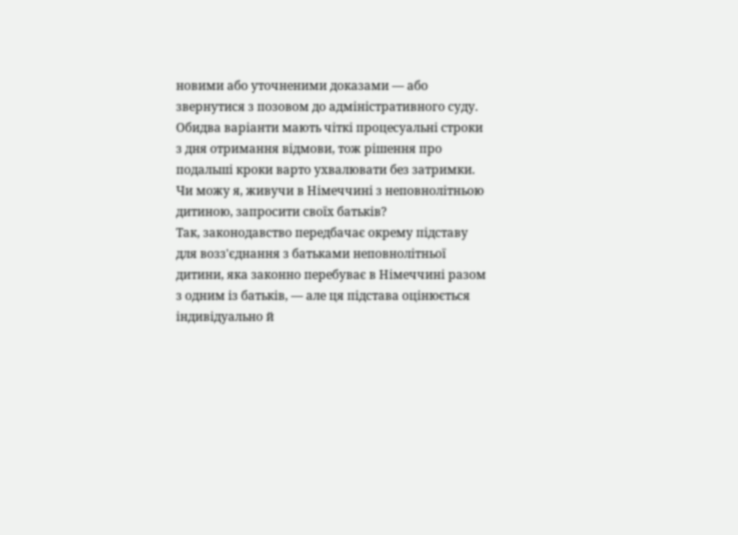новими або уточненими доказами — або звернутися з позовом до адміністративного суду. Обидва варіанти мають чіткі процесуальні строки з дня отримання відмови, тож рішення про подальші кроки варто ухвалювати без затримки.
Чи можу я, живучи в Німеччині з неповнолітньою дитиною, запросити своїх батьків?
Так, законодавство передбачає окрему підставу для возз'єднання з батьками неповнолітньої дитини, яка законно перебуває в Німеччині разом з одним із батьків, — але ця підстава оцінюється індивідуально й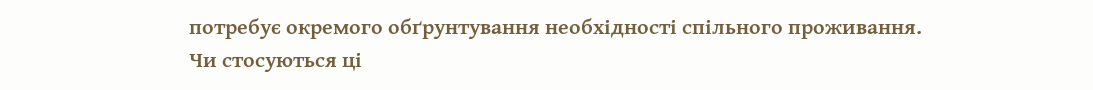потребує окремого обґрунтування необхідності спільного проживання.
Чи стосуються ці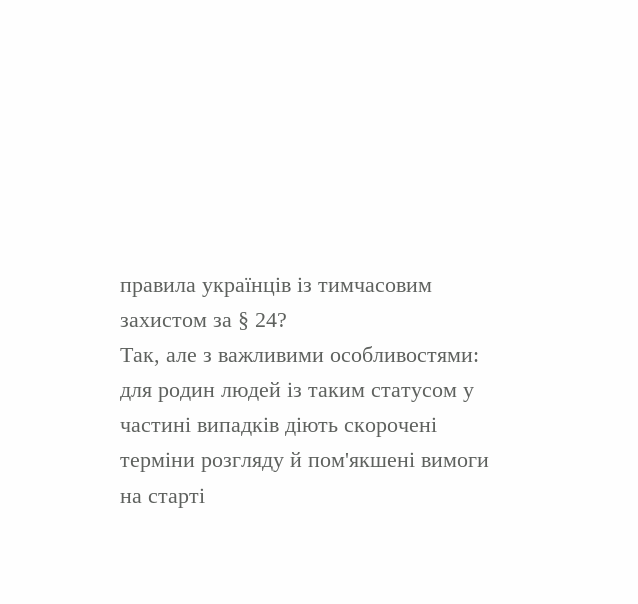правила українців із тимчасовим захистом за § 24?
Так, але з важливими особливостями: для родин людей із таким статусом у частині випадків діють скорочені терміни розгляду й пом'якшені вимоги на старті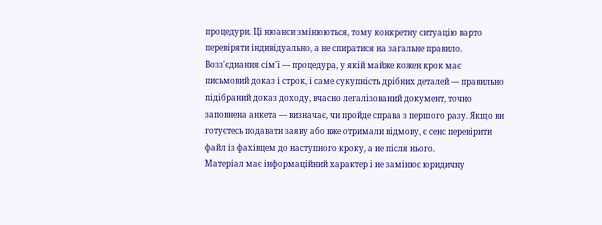процедури. Ці нюанси змінюються, тому конкретну ситуацію варто перевіряти індивідуально, а не спиратися на загальне правило.
Возз'єднання сім'ї — процедура, у якій майже кожен крок має письмовий доказ і строк, і саме сукупність дрібних деталей — правильно підібраний доказ доходу, вчасно легалізований документ, точно заповнена анкета — визначає, чи пройде справа з першого разу. Якщо ви готуєтесь подавати заяву або вже отримали відмову, є сенс перевірити файл із фахівцем до наступного кроку, а не після нього.
Матеріал має інформаційний характер і не замінює юридичну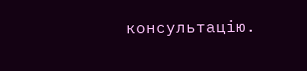консультацію.